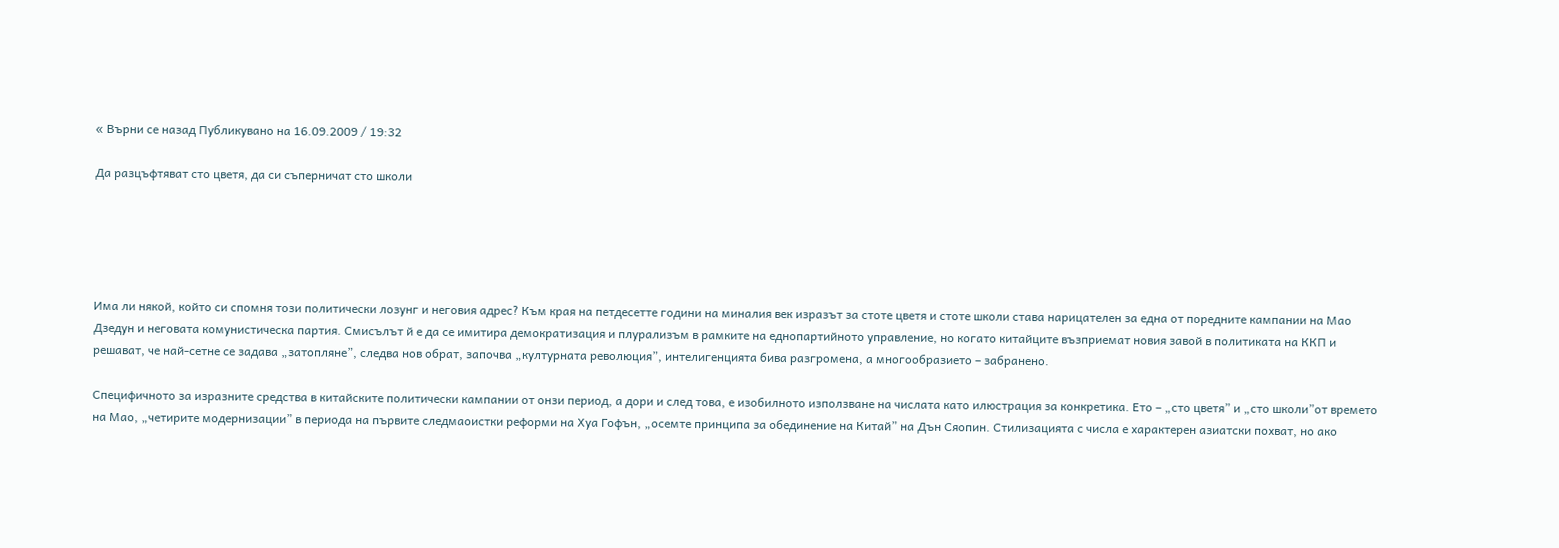« Върни се назад Публикувано на 16.09.2009 / 19:32

Да разцъфтяват сто цветя, да си съперничат сто школи





Има ли някой, който си спомня този политически лозунг и неговия адрес? Към края на петдесетте години на миналия век изразът за стоте цветя и стоте школи става нарицателен за една от поредните кампании на Мао Дзедун и неговата комунистическа партия. Смисълът й е да се имитира демократизация и плурализъм в рамките на еднопартийното управление, но когато китайците възприемат новия завой в политиката на ККП и решават, че най-сетне се задава „затопляне”, следва нов обрат, започва „културната революция”, интелигенцията бива разгромена, а многообразието – забранено.

Специфичното за изразните средства в китайските политически кампании от онзи период, а дори и след това, е изобилното използване на числата като илюстрация за конкретика. Ето – „сто цветя” и „сто школи”от времето на Мао, „четирите модернизации” в периода на първите следмаоистки реформи на Хуа Гофън, „осемте принципа за обединение на Китай” на Дън Сяопин. Стилизацията с числа е характерен азиатски похват, но ако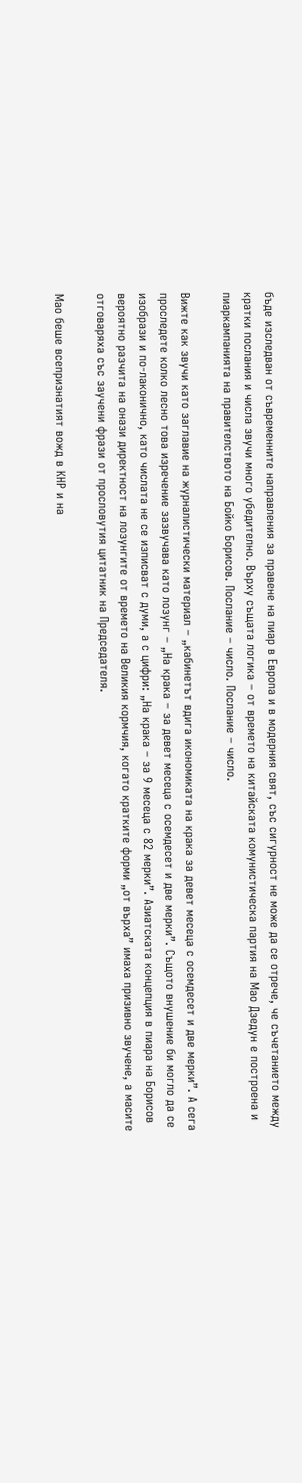бъде изследван от съвременните направления за правене на пиар в Европа и в модерния свят, със сигурност не може да се отрече, че съчетанието между кратки послания и числа звучи много убедително. Върху същата логика – от времето на китайската комунистическа партия на Мао Дзедун е построена и пиаркампанията на правителството на Бойко Борисов. Послание – число. Послание – число.

Вижте как звучи като заглавие на журналистически материал – „кабинетът вдига икономиката на крака за девет месеца с осемдесет и две мерки”. А сега проследете колко лесно това изречение зазвучава като лозунг – „На крака – за девет месеца с осемдесет и две мерки”. Същото внушение би могло да се изобрази и по-лаконично, като числата не се изписват с думи, а с цифри: „На крака – за 9 месеца с 82 мерки”. Азиатската концепция в пиара на Борисов вероятно разчита на онази директност на лозунгите от времето на Великия кормчия, когато кратките форми „от върха” имаха призивно звучене, а масите отговаряха със заучени фрази от прословутия цитатник на Председателя.

Мао беше всепризнатият вожд в КНР и на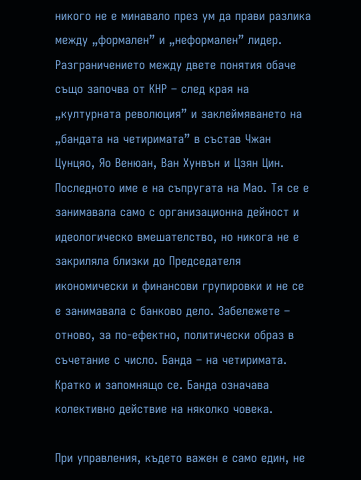никого не е минавало през ум да прави разлика между „формален” и „неформален” лидер. Разграничението между двете понятия обаче също започва от КНР – след края на „културната революция” и заклеймяването на „бандата на четиримата” в състав Чжан Цунцяо, Яо Венюан, Ван Хунвън и Цзян Цин. Последното име е на съпругата на Мао. Тя се е занимавала само с организационна дейност и идеологическо вмешателство, но никога не е закриляла близки до Председателя икономически и финансови групировки и не се е занимавала с банково дело. Забележете – отново, за по-ефектно, политически образ в съчетание с число. Банда – на четиримата. Кратко и запомнящо се. Банда означава колективно действие на няколко човека.

При управления, където важен е само един, не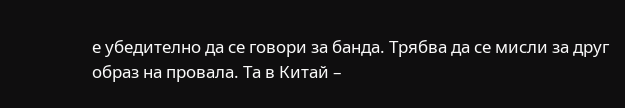е убедително да се говори за банда. Трябва да се мисли за друг образ на провала. Та в Китай –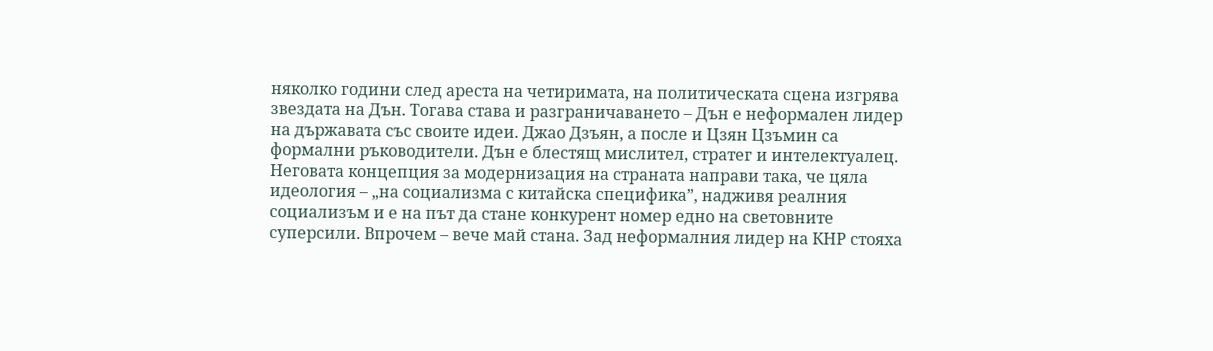няколко години след ареста на четиримата, на политическата сцена изгрява звездата на Дън. Тогава става и разграничаването – Дън е неформален лидер на държавата със своите идеи. Джао Дзъян, а после и Цзян Цзъмин са формални ръководители. Дън е блестящ мислител, стратег и интелектуалец. Неговата концепция за модернизация на страната направи така, че цяла идеология – „на социализма с китайска специфика”, надживя реалния социализъм и е на път да стане конкурент номер едно на световните суперсили. Впрочем – вече май стана. Зад неформалния лидер на КНР стояха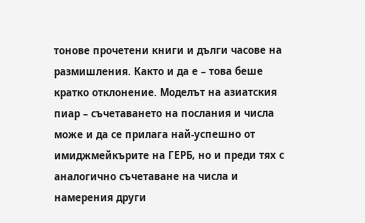тонове прочетени книги и дълги часове на размишления. Както и да е – това беше кратко отклонение. Моделът на азиатския пиар – съчетаването на послания и числа може и да се прилага най-успешно от имиджмейкърите на ГЕРБ, но и преди тях с аналогично съчетаване на числа и намерения други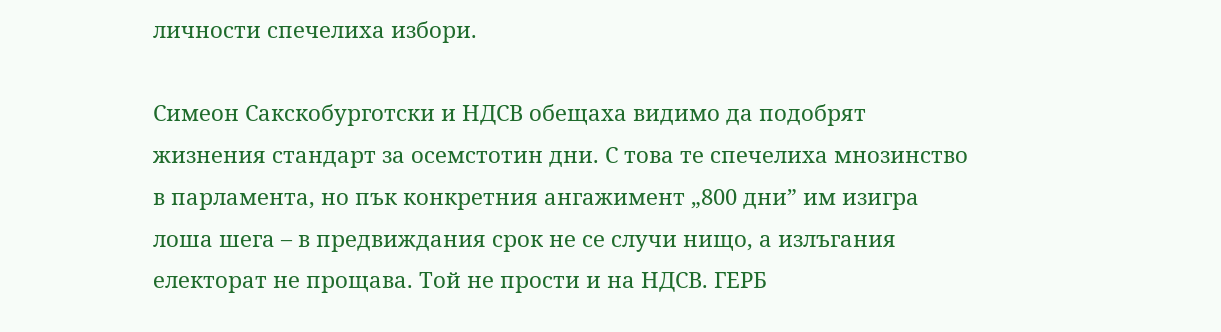личности спечелиха избори.

Симеон Сакскобурготски и НДСВ обещаха видимо да подобрят жизнения стандарт за осемстотин дни. С това те спечелиха мнозинство в парламента, но пък конкретния ангажимент „800 дни” им изигра лоша шега – в предвиждания срок не се случи нищо, а излъгания електорат не прощава. Той не прости и на НДСВ. ГЕРБ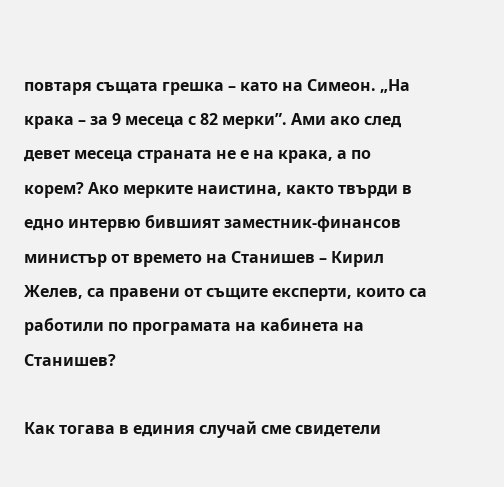повтаря същата грешка – като на Симеон. „На крака – за 9 месеца с 82 мерки”. Ами ако след девет месеца страната не е на крака, а по корем? Ако мерките наистина, както твърди в едно интервю бившият заместник-финансов министър от времето на Станишев – Кирил Желев, са правени от същите експерти, които са работили по програмата на кабинета на Станишев?

Как тогава в единия случай сме свидетели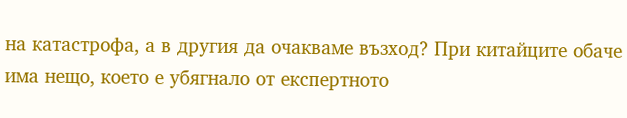на катастрофа, а в другия да очакваме възход? При китайците обаче има нещо, което е убягнало от експертното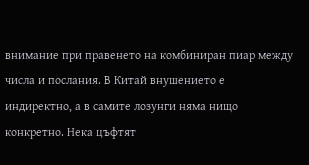внимание при правенето на комбиниран пиар между числа и послания. В Китай внушението е индиректно, а в самите лозунги няма нищо конкретно. Нека цъфтят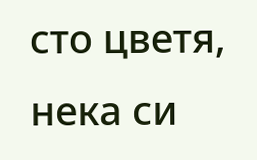сто цветя, нека си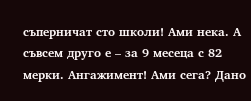съперничат сто школи! Ами нека. А съвсем друго е – за 9 месеца с 82 мерки. Ангажимент! Ами сега? Дано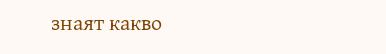знаят какво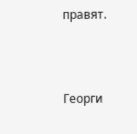правят.



Георги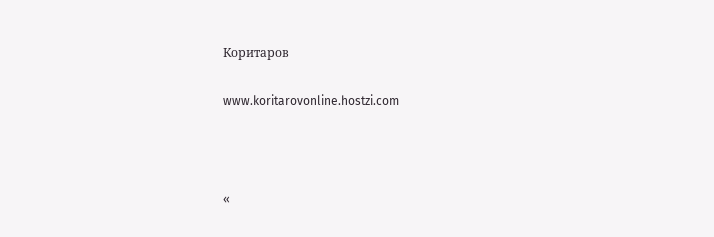Коритаров

www.koritarovonline.hostzi.com



«